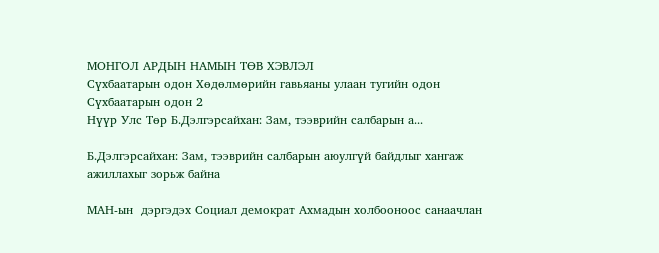МОНГОЛ АРДЫН НАМЫН ТӨВ ХЭВЛЭЛ
Сүхбаатарын одон Хөдөлмөрийн гавьяаны улаан тугийн одон Сүхбаатарын одон 2
Нүүр Улс Төр Б.Дэлгэрсайхан: Зам, тээврийн салбарын а...

Б.Дэлгэрсайхан: Зам, тээврийн салбарын аюулгүй байдлыг хангаж ажиллахыг зорьж байна

МАН-ын  дэргэдэх Социал демократ Ахмадын холбооноос санаачлан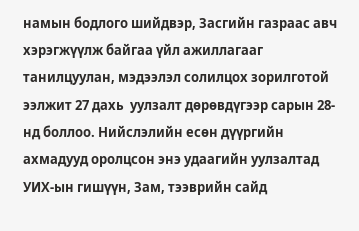намын бодлого шийдвэр, Засгийн газраас авч хэрэгжүүлж байгаа үйл ажиллагааг танилцуулан, мэдээлэл солилцох зорилготой ээлжит 27 дахь  уулзалт дөрөвдүгээр сарын 28-нд боллоо. Нийслэлийн есөн дүүргийн ахмадууд оролцсон энэ удаагийн уулзалтад  УИХ-ын гишүүн, Зам, тээврийн сайд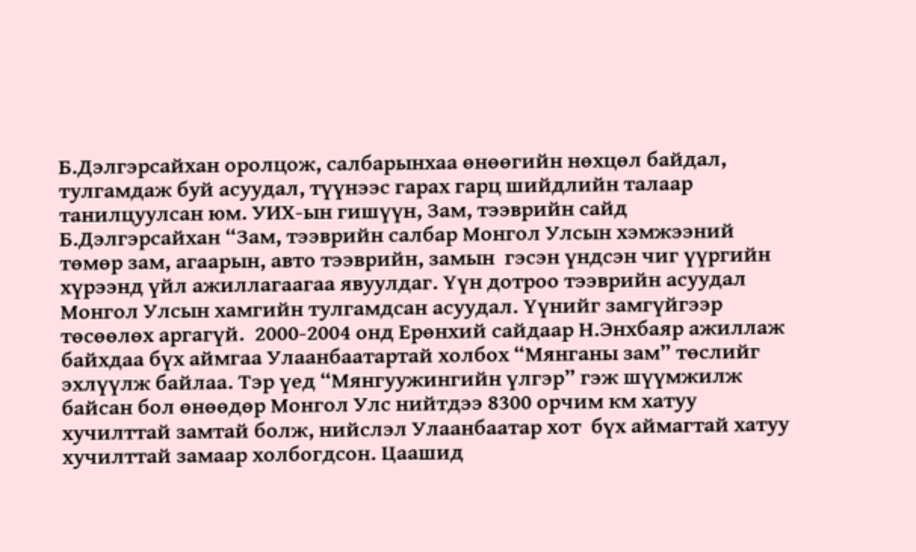Б.Дэлгэрсайхан оролцож, салбарынхаа өнөөгийн нөхцөл байдал, тулгамдаж буй асуудал, түүнээс гарах гарц шийдлийн талаар танилцуулсан юм. УИХ-ын гишүүн, Зам, тээврийн сайд Б.Дэлгэрсайхан “Зам, тээврийн салбар Монгол Улсын хэмжээний төмөр зам, агаарын, авто тээврийн, замын  гэсэн үндсэн чиг үүргийн хүрээнд үйл ажиллагаагаа явуулдаг. Үүн дотроо тээврийн асуудал Монгол Улсын хамгийн тулгамдсан асуудал. Үүнийг замгүйгээр төсөөлөх аргагүй.  2000-2004 онд Ерөнхий сайдаар Н.Энхбаяр ажиллаж байхдаа бүх аймгаа Улаанбаатартай холбох “Мянганы зам” төслийг эхлүүлж байлаа. Тэр үед “Мянгуужингийн үлгэр” гэж шүүмжилж байсан бол өнөөдөр Монгол Улс нийтдээ 8300 орчим км хатуу хучилттай замтай болж, нийслэл Улаанбаатар хот  бүх аймагтай хатуу хучилттай замаар холбогдсон. Цаашид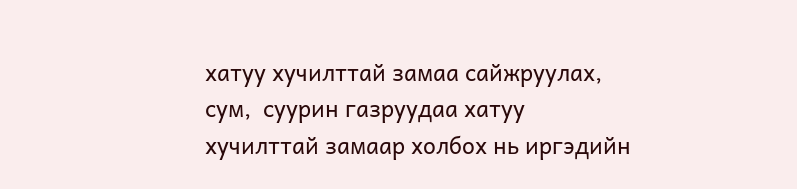хатуу хучилттай замаа сайжруулах, сум,  суурин газруудаа хатуу хучилттай замаар холбох нь иргэдийн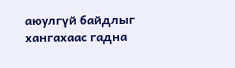аюулгүй байдлыг хангахаас гадна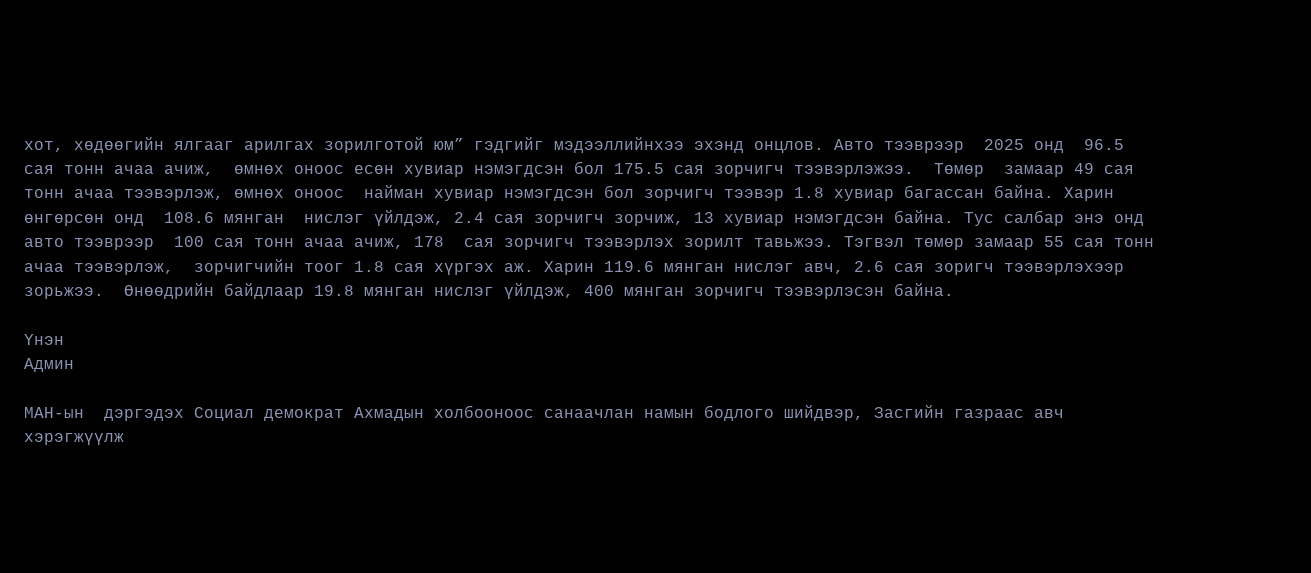хот, хөдөөгийн ялгааг арилгах зорилготой юм” гэдгийг мэдээллийнхээ эхэнд онцлов. Авто тээврээр  2025 онд  96.5 сая тонн ачаа ачиж,  өмнөх оноос есөн хувиар нэмэгдсэн бол 175.5 сая зорчигч тээвэрлэжээ.  Төмөр  замаар 49 сая тонн ачаа тээвэрлэж, өмнөх оноос  найман хувиар нэмэгдсэн бол зорчигч тээвэр 1.8 хувиар багассан байна. Харин өнгөрсөн онд  108.6 мянган  нислэг үйлдэж, 2.4 сая зорчигч зорчиж, 13 хувиар нэмэгдсэн байна. Тус салбар энэ онд  авто тээврээр  100 сая тонн ачаа ачиж, 178  сая зорчигч тээвэрлэх зорилт тавьжээ. Тэгвэл төмөр замаар 55 сая тонн ачаа тээвэрлэж,  зорчигчийн тоог 1.8 сая хүргэх аж. Харин 119.6 мянган нислэг авч, 2.6 сая зоригч тээвэрлэхээр зорьжээ.  Өнөөдрийн байдлаар 19.8 мянган нислэг үйлдэж, 400 мянган зорчигч тээвэрлэсэн байна.

Үнэн
Админ

МАН-ын  дэргэдэх Социал демократ Ахмадын холбооноос санаачлан намын бодлого шийдвэр, Засгийн газраас авч хэрэгжүүлж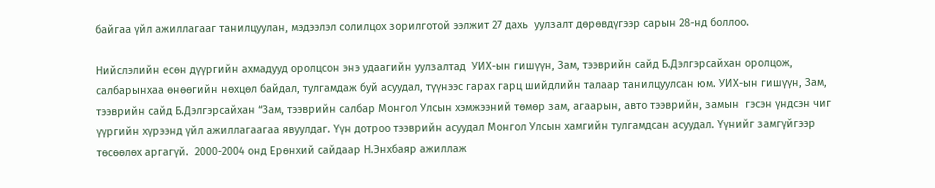байгаа үйл ажиллагааг танилцуулан, мэдээлэл солилцох зорилготой ээлжит 27 дахь  уулзалт дөрөвдүгээр сарын 28-нд боллоо.

Нийслэлийн есөн дүүргийн ахмадууд оролцсон энэ удаагийн уулзалтад  УИХ-ын гишүүн, Зам, тээврийн сайд Б.Дэлгэрсайхан оролцож, салбарынхаа өнөөгийн нөхцөл байдал, тулгамдаж буй асуудал, түүнээс гарах гарц шийдлийн талаар танилцуулсан юм. УИХ-ын гишүүн, Зам, тээврийн сайд Б.Дэлгэрсайхан “Зам, тээврийн салбар Монгол Улсын хэмжээний төмөр зам, агаарын, авто тээврийн, замын  гэсэн үндсэн чиг үүргийн хүрээнд үйл ажиллагаагаа явуулдаг. Үүн дотроо тээврийн асуудал Монгол Улсын хамгийн тулгамдсан асуудал. Үүнийг замгүйгээр төсөөлөх аргагүй.  2000-2004 онд Ерөнхий сайдаар Н.Энхбаяр ажиллаж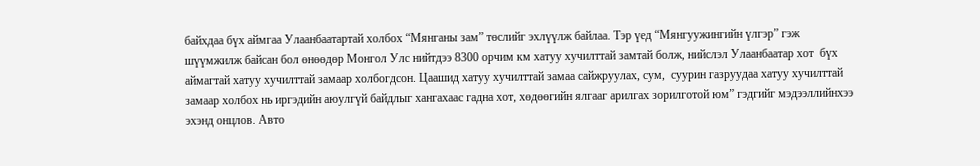байхдаа бүх аймгаа Улаанбаатартай холбох “Мянганы зам” төслийг эхлүүлж байлаа. Тэр үед “Мянгуужингийн үлгэр” гэж шүүмжилж байсан бол өнөөдөр Монгол Улс нийтдээ 8300 орчим км хатуу хучилттай замтай болж, нийслэл Улаанбаатар хот  бүх аймагтай хатуу хучилттай замаар холбогдсон. Цаашид хатуу хучилттай замаа сайжруулах, сум,  суурин газруудаа хатуу хучилттай замаар холбох нь иргэдийн аюулгүй байдлыг хангахаас гадна хот, хөдөөгийн ялгааг арилгах зорилготой юм” гэдгийг мэдээллийнхээ эхэнд онцлов. Авто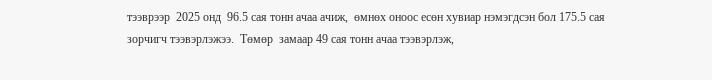тээврээр  2025 онд  96.5 сая тонн ачаа ачиж,  өмнөх оноос есөн хувиар нэмэгдсэн бол 175.5 сая зорчигч тээвэрлэжээ.  Төмөр  замаар 49 сая тонн ачаа тээвэрлэж,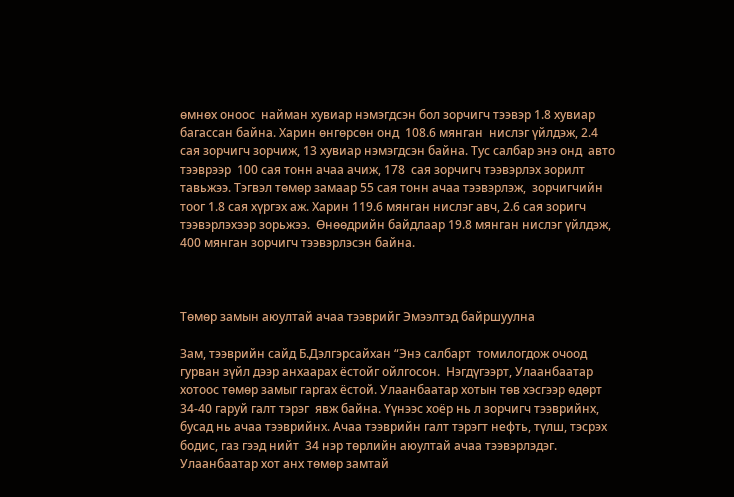өмнөх оноос  найман хувиар нэмэгдсэн бол зорчигч тээвэр 1.8 хувиар багассан байна. Харин өнгөрсөн онд  108.6 мянган  нислэг үйлдэж, 2.4 сая зорчигч зорчиж, 13 хувиар нэмэгдсэн байна. Тус салбар энэ онд  авто тээврээр  100 сая тонн ачаа ачиж, 178  сая зорчигч тээвэрлэх зорилт тавьжээ. Тэгвэл төмөр замаар 55 сая тонн ачаа тээвэрлэж,  зорчигчийн тоог 1.8 сая хүргэх аж. Харин 119.6 мянган нислэг авч, 2.6 сая зоригч тээвэрлэхээр зорьжээ.  Өнөөдрийн байдлаар 19.8 мянган нислэг үйлдэж, 400 мянган зорчигч тээвэрлэсэн байна.



Төмөр замын аюултай ачаа тээврийг Эмээлтэд байршуулна

Зам, тээврийн сайд Б.Дэлгэрсайхан “Энэ салбарт  томилогдож очоод гурван зүйл дээр анхаарах ёстойг ойлгосон.  Нэгдүгээрт, Улаанбаатар хотоос төмөр замыг гаргах ёстой. Улаанбаатар хотын төв хэсгээр өдөрт 34-40 гаруй галт тэрэг  явж байна. Үүнээс хоёр нь л зорчигч тээврийнх, бусад нь ачаа тээврийнх. Ачаа тээврийн галт тэрэгт нефть, түлш, тэсрэх бодис, газ гээд нийт  34 нэр төрлийн аюултай ачаа тээвэрлэдэг. Улаанбаатар хот анх төмөр замтай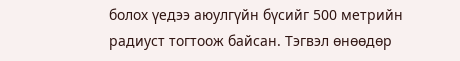болох үедээ аюулгүйн бүсийг 500 метрийн радиуст тогтоож байсан. Тэгвэл өнөөдөр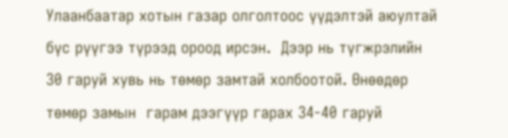Улаанбаатар хотын газар олголтоос үүдэлтэй аюултай бүс рүүгээ түрээд ороод ирсэн.  Дээр нь түгжрэлийн 30 гаруй хувь нь төмөр замтай холбоотой. Өнөөдөр төмөр замын  гарам дээгүүр гарах 34-40 гаруй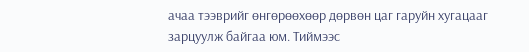ачаа тээврийг өнгөрөөхөөр дөрвөн цаг гаруйн хугацааг зарцуулж байгаа юм. Тиймээс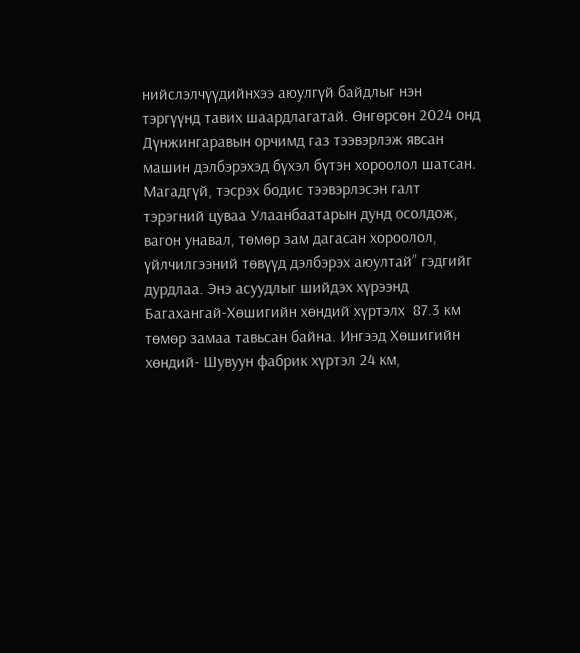нийслэлчүүдийнхээ аюулгүй байдлыг нэн тэргүүнд тавих шаардлагатай. Өнгөрсөн 2024 онд Дүнжингаравын орчимд газ тээвэрлэж явсан машин дэлбэрэхэд бүхэл бүтэн хороолол шатсан. Магадгүй, тэсрэх бодис тээвэрлэсэн галт тэрэгний цуваа Улаанбаатарын дунд осолдож, вагон унавал, төмөр зам дагасан хороолол, үйлчилгээний төвүүд дэлбэрэх аюултай” гэдгийг дурдлаа. Энэ асуудлыг шийдэх хүрээнд Багахангай-Хөшигийн хөндий хүртэлх  87.3 км төмөр замаа тавьсан байна. Ингээд Хөшигийн хөндий- Шувуун фабрик хүртэл 24 км,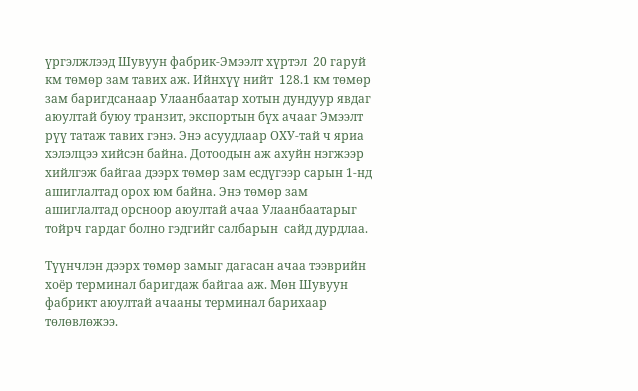үргэлжлээд Шувуун фабрик-Эмээлт хүртэл  20 гаруй км төмөр зам тавих аж. Ийнхүү нийт  128.1 км төмөр зам баригдсанаар Улаанбаатар хотын дундуур явдаг аюултай буюу транзит, экспортын бүх ачааг Эмээлт рүү татаж тавих гэнэ. Энэ асуудлаар ОХУ-тай ч яриа хэлэлцээ хийсэн байна. Дотоодын аж ахуйн нэгжээр хийлгэж байгаа дээрх төмөр зам есдүгээр сарын 1-нд ашиглалтад орох юм байна. Энэ төмөр зам ашиглалтад орсноор аюултай ачаа Улаанбаатарыг тойрч гардаг болно гэдгийг салбарын  сайд дурдлаа.

Түүнчлэн дээрх төмөр замыг дагасан ачаа тээврийн хоёр терминал баригдаж байгаа аж. Мөн Шувуун фабрикт аюултай ачааны терминал барихаар төлөвлөжээ.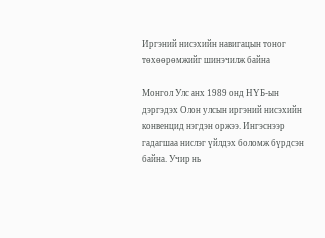Иргэний нисэхийн навигацын тоног төхөөрөмжийг шинэчилж байна

Монгол Улс анх 1989 онд НҮБ-ын дэргэдэх Олон улсын иргэний нисэхийн конвенцид нэгдэн оржээ. Ингэснээр гадагшаа нислэг үйлдэх боломж бүрдсэн байна. Учир нь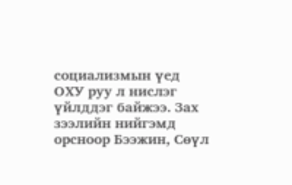социализмын үед ОХУ руу л нислэг үйлддэг байжээ. Зах зээлийн нийгэмд орсноор Бээжин, Сөүл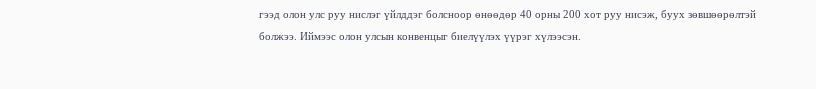гээд олон улс руу нислэг үйлддэг болсноор өнөөдөр 40 орны 200 хот руу нисэж, буух зөвшөөрөлтэй болжээ. Иймээс олон улсын конвенцыг биелүүлэх үүрэг хүлээсэн.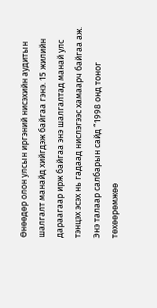Өнөөдөр олон улсын иргэний нисэхийн аудитын шалгалт манайд хийгдэж байгаа гэнэ. 15 жилийн дараагаар ирж байгаа энэ шалгалтад манай улс тэнцэх эсэх нь гадаад нислэгээс хамаарч байгаа аж. Энэ талаар салбарын сайд “1998 онд тоног төхөөрөмжөө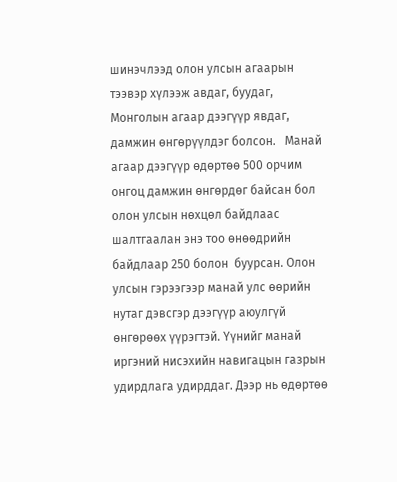шинэчлээд олон улсын агаарын тээвэр хүлээж авдаг, буудаг, Монголын агаар дээгүүр явдаг, дамжин өнгөрүүлдэг болсон.   Манай агаар дээгүүр өдөртөө 500 орчим онгоц дамжин өнгөрдөг байсан бол олон улсын нөхцөл байдлаас шалтгаалан энэ тоо өнөөдрийн байдлаар 250 болон  буурсан. Олон улсын гэрээгээр манай улс өөрийн нутаг дэвсгэр дээгүүр аюулгүй өнгөрөөх үүрэгтэй. Үүнийг манай иргэний нисэхийн навигацын газрын удирдлага удирддаг. Дээр нь өдөртөө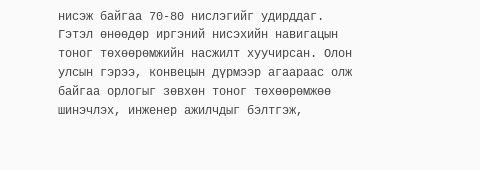нисэж байгаа 70-80 нислэгийг удирддаг. Гэтэл өнөөдөр иргэний нисэхийн навигацын тоног төхөөрөмжийн насжилт хуучирсан. Олон улсын гэрээ, конвецын дүрмээр агаараас олж байгаа орлогыг зөвхөн тоног төхөөрөмжөө шинэчлэх, инженер ажилчдыг бэлтгэж,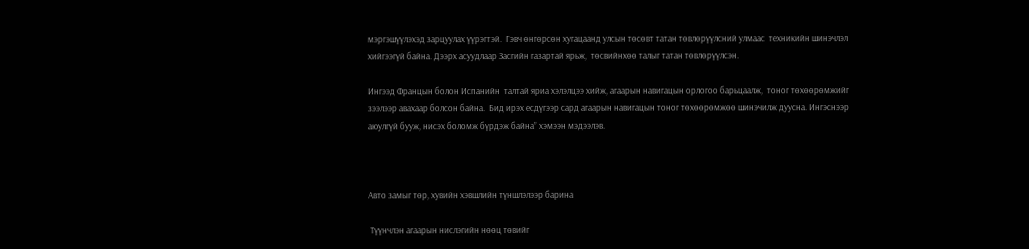мэргэшүүлэхэд зарцуулах үүрэгтэй.  Гэвч өнгөрсөн хугацаанд улсын төсөвт татан төвлөрүүлсний улмаас  техникийн шинэчлэл хийгээгүй байна. Дээрх асуудлаар Засгийн газартай ярьж,  төсвийнхөө талыг татан төвлөрүүлсэн.

Ингээд Францын болон Испанийн  талтай яриа хэлэлцээ хийж, агаарын навигацын орлогоо барьцаалж,  тоног төхөөрөмжийг зээлээр авахаар болсон байна.  Бид ирэх есдүгээр сард агаарын навигацын тоног төхөөрөмжөө шинэчилж дуусна. Ингэснээр аюулгүй бууж, нисэх боломж бүрдэж байна” хэмээн мэдээлэв.



Авто замыг төр, хувийн хэвшлийн түншлэлээр барина

 Түүнчлэн агаарын нислэгийн нөөц төвийг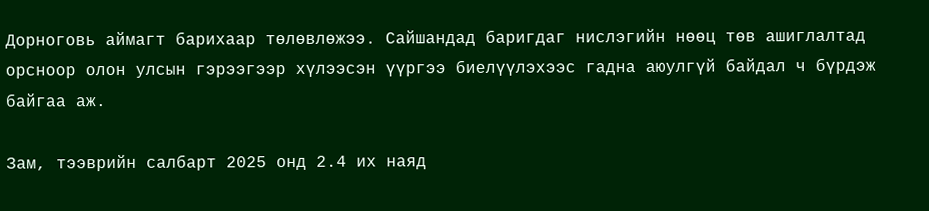Дорноговь аймагт барихаар төлөвлөжээ. Сайшандад баригдаг нислэгийн нөөц төв ашиглалтад орсноор олон улсын гэрээгээр хүлээсэн үүргээ биелүүлэхээс гадна аюулгүй байдал ч бүрдэж байгаа аж.

Зам, тээврийн салбарт 2025 онд 2.4 их наяд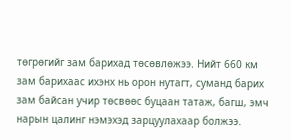төгрөгийг зам барихад төсөвлөжээ. Нийт 660 км зам барихаас ихэнх нь орон нутагт, суманд барих зам байсан учир төсвөөс буцаан татаж, багш, эмч нарын цалинг нэмэхэд зарцуулахаар болжээ.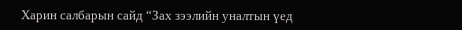Харин салбарын сайд “Зах зээлийн уналтын үед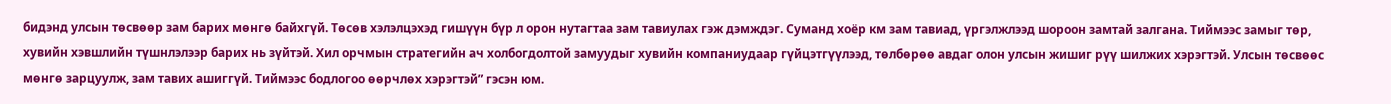бидэнд улсын төсвөөр зам барих мөнгө байхгүй. Төсөв хэлэлцэхэд гишүүн бүр л орон нутагтаа зам тавиулах гэж дэмждэг. Суманд хоёр км зам тавиад, үргэлжлээд шороон замтай залгана. Тиймээс замыг төр, хувийн хэвшлийн түшнлэлээр барих нь зүйтэй. Хил орчмын стратегийн ач холбогдолтой замуудыг хувийн компаниудаар гүйцэтгүүлээд, төлбөрөө авдаг олон улсын жишиг рүү шилжих хэрэгтэй. Улсын төсвөөс мөнгө зарцуулж, зам тавих ашиггүй. Тиймээс бодлогоо өөрчлөх хэрэгтэй” гэсэн юм.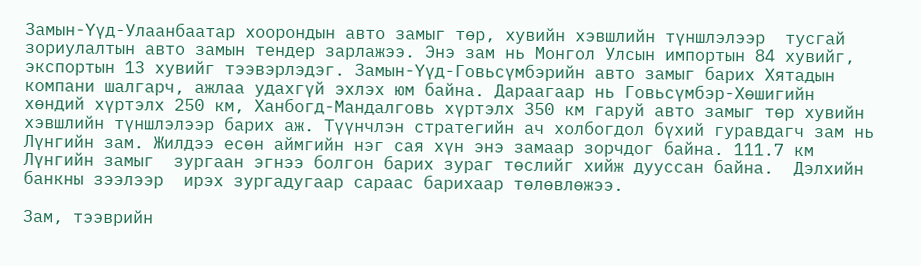Замын-Үүд-Улаанбаатар хоорондын авто замыг төр, хувийн хэвшлийн түншлэлээр  тусгай зориулалтын авто замын тендер зарлажээ. Энэ зам нь Монгол Улсын импортын 84 хувийг, экспортын 13 хувийг тээвэрлэдэг. Замын-Үүд-Говьсүмбэрийн авто замыг барих Хятадын компани шалгарч, ажлаа удахгүй эхлэх юм байна. Дараагаар нь Говьсүмбэр-Хөшигийн хөндий хүртэлх 250 км, Ханбогд-Мандалговь хүртэлх 350 км гаруй авто замыг төр хувийн хэвшлийн түншлэлээр барих аж. Түүнчлэн стратегийн ач холбогдол бүхий гуравдагч зам нь Лүнгийн зам. Жилдээ есөн аймгийн нэг сая хүн энэ замаар зорчдог байна. 111.7 км Лүнгийн замыг  зургаан эгнээ болгон барих зураг төслийг хийж дууссан байна.  Дэлхийн банкны зээлээр  ирэх зургадугаар сараас барихаар төлөвлөжээ.

Зам, тээврийн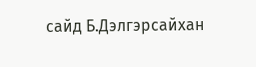сайд Б.Дэлгэрсайхан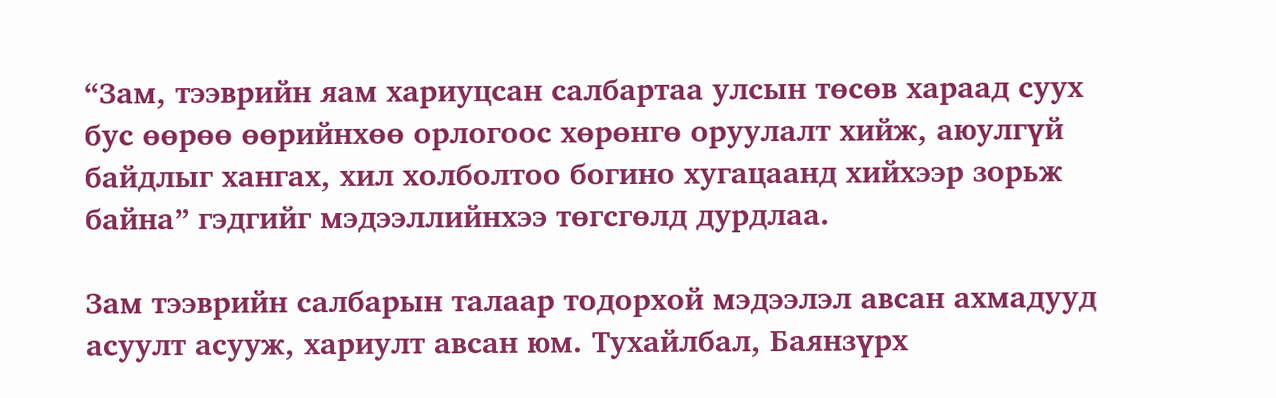“Зам, тээврийн яам хариуцсан салбартаа улсын төсөв хараад суух бус өөрөө өөрийнхөө орлогоос хөрөнгө оруулалт хийж, аюулгүй байдлыг хангах, хил холболтоо богино хугацаанд хийхээр зорьж байна” гэдгийг мэдээллийнхээ төгсгөлд дурдлаа.

Зам тээврийн салбарын талаар тодорхой мэдээлэл авсан ахмадууд асуулт асууж, хариулт авсан юм. Тухайлбал, Баянзүрх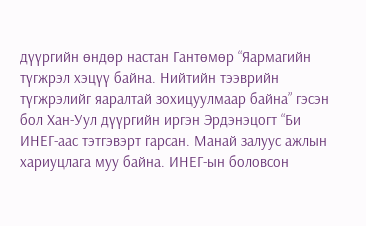дүүргийн өндөр настан Гантөмөр “Яармагийн түгжрэл хэцүү байна. Нийтийн тээврийн түгжрэлийг яаралтай зохицуулмаар байна” гэсэн бол Хан-Уул дүүргийн иргэн Эрдэнэцогт “Би ИНЕГ-аас тэтгэвэрт гарсан. Манай залуус ажлын хариуцлага муу байна. ИНЕГ-ын боловсон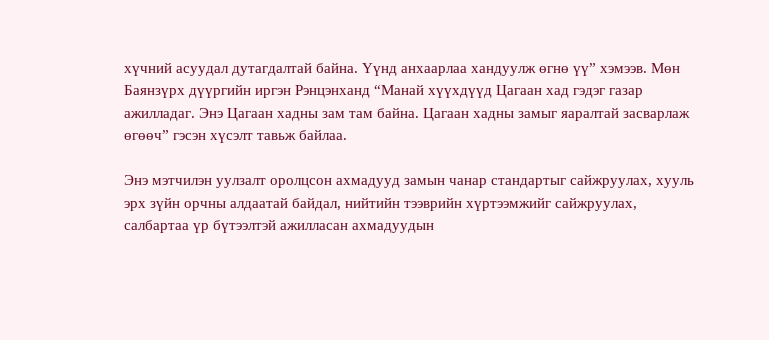хүчний асуудал дутагдалтай байна. Үүнд анхаарлаа хандуулж өгнө үү” хэмээв. Мөн Баянзүрх дүүргийн иргэн Рэнцэнханд “Манай хүүхдүүд Цагаан хад гэдэг газар ажилладаг. Энэ Цагаан хадны зам там байна. Цагаан хадны замыг яаралтай засварлаж өгөөч” гэсэн хүсэлт тавьж байлаа.

Энэ мэтчилэн уулзалт оролцсон ахмадууд замын чанар стандартыг сайжруулах, хууль эрх зүйн орчны алдаатай байдал, нийтийн тээврийн хүртээмжийг сайжруулах, салбартаа үр бүтээлтэй ажилласан ахмадуудын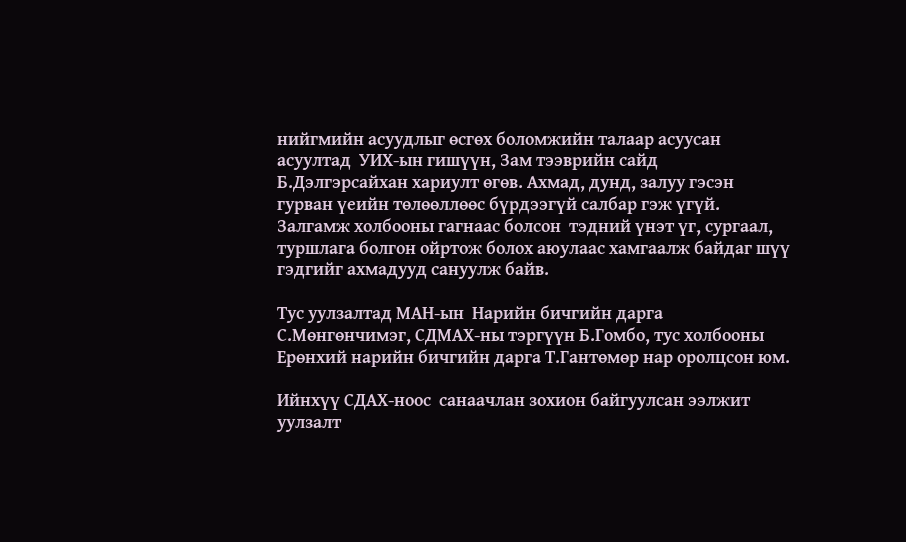нийгмийн асуудлыг өсгөх боломжийн талаар асуусан асуултад  УИХ-ын гишүүн, Зам тээврийн сайд  Б.Дэлгэрсайхан хариулт өгөв. Ахмад, дунд, залуу гэсэн гурван үеийн төлөөллөөс бүрдээгүй салбар гэж үгүй. Залгамж холбооны гагнаас болсон  тэдний үнэт үг, сургаал, туршлага болгон ойртож болох аюулаас хамгаалж байдаг шүү гэдгийг ахмадууд сануулж байв.

Тус уулзалтад МАН-ын  Нарийн бичгийн дарга С.Мөнгөнчимэг, СДМАХ-ны тэргүүн Б.Гомбо, тус холбооны Ерөнхий нарийн бичгийн дарга Т.Гантөмөр нар оролцсон юм.

Ийнхүү СДАХ-ноос  санаачлан зохион байгуулсан ээлжит уулзалт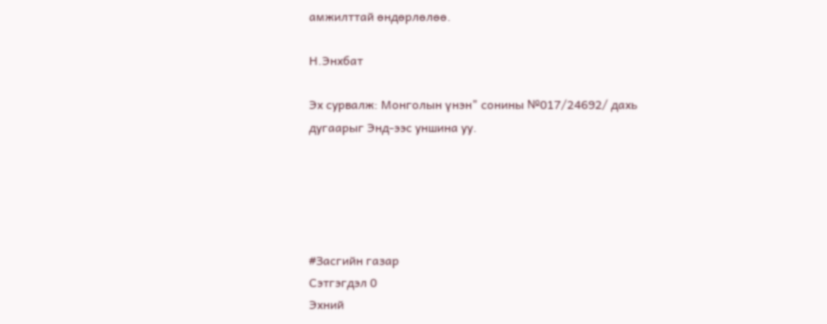амжилттай өндөрлөлөө.

Н.Энхбат

Эх сурвалж: Монголын үнэн" сонины №017/24692/ дахь дугаарыг Энд-ээс уншина уу.





#Засгийн газар
Сэтгэгдэл 0
Эхний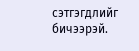сэтгэгдлийг бичээрэй.